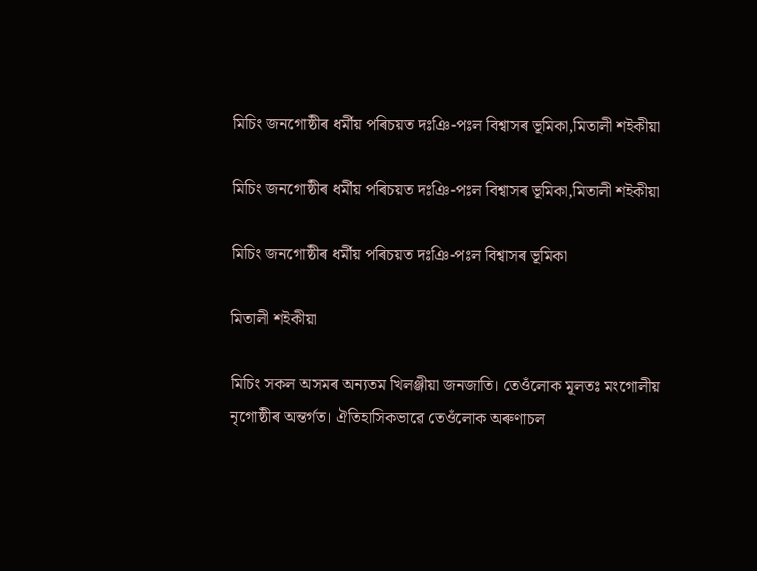মিচিং জনগোষ্ঠীৰ ধৰ্মীয় পৰিচয়ত দঃঞি-পঃল বিশ্বাসৰ ভূমিকা,মিতালী শইকীয়া

মিচিং জনগোষ্ঠীৰ ধৰ্মীয় পৰিচয়ত দঃঞি-পঃল বিশ্বাসৰ ভূমিকা,মিতালী শইকীয়া

মিচিং জনগোষ্ঠীৰ ধৰ্মীয় পৰিচয়ত দঃঞি-পঃল বিশ্বাসৰ ভূমিকা

মিতালী শইকীয়া

মিচিং সকল অসমৰ অন্যতম খিলঞ্জীয়া জনজাতি। তেওঁলোক মূলতঃ মংগোলীয় নৃগোষ্ঠীৰ অন্তর্গত। ঐতিহাসিকভাৱে তেওঁলোক অৰুণাচল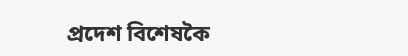প্রদেশ বিশেষকৈ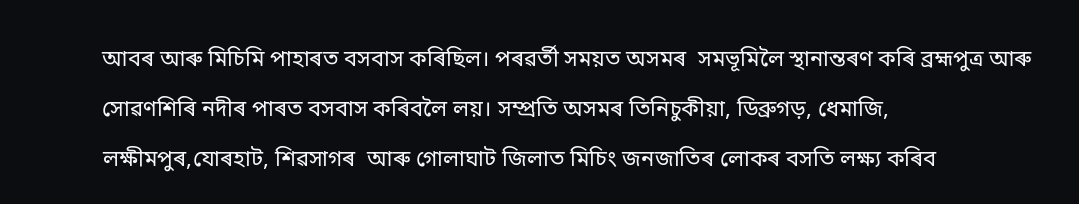আবৰ আৰু মিচিমি পাহাৰত বসবাস কৰিছিল। পৰৱর্তী সময়ত অসমৰ  সমভূমিলৈ স্থানান্তৰণ কৰি ব্রহ্মপুত্ৰ আৰু সোৱণশিৰি নদীৰ পাৰত বসবাস কৰিবলৈ লয়। সম্প্রতি অসমৰ তিনিচুকীয়া, ডিব্রুগড়, ধেমাজি, লক্ষীমপুৰ,যোৰহাট, শিৱসাগৰ  আৰু গোলাঘাট জিলাত মিচিং জনজাতিৰ লোকৰ বসতি লক্ষ্য কৰিব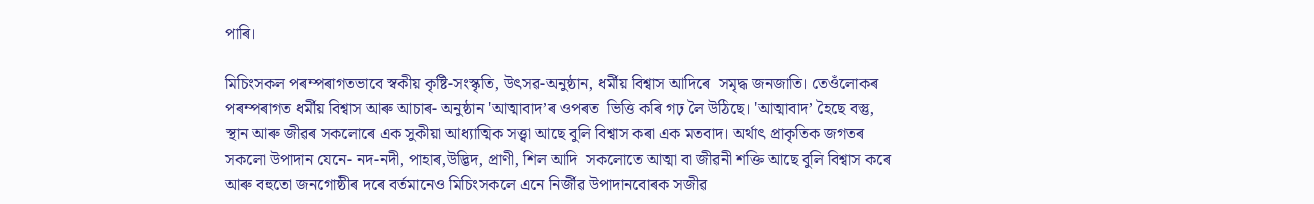পাৰি।

মিচিংসকল পৰম্পৰাগতভাবে স্বকীয় কৃষ্টি-সংস্কৃতি, উৎসৱ-অনুষ্ঠান, ধর্মীয় বিশ্বাস আদিৰে  সমৃদ্ধ জনজাতি। তেওঁলোকৰ পৰম্পৰাগত ধর্মীয় বিশ্বাস আৰু আচাৰ- অনুষ্ঠান 'আত্মাবাদ’ৰ ওপৰত  ভিত্তি কৰি গঢ় লৈ উঠিছে। 'আত্মাবাদ’ হৈছে বস্তু, স্থান আৰু জীৱৰ সকলোৰে এক সুকীয়া আধ্যাত্মিক সত্ত্বা আছে বুলি বিশ্বাস কৰা এক মতবাদ। অর্থাৎ প্ৰাকৃতিক জগতৰ সকলো উপাদান যেনে- নদ-নদী, পাহাৰ,উদ্ভিদ, প্ৰাণী, শিল আদি  সকলোতে আত্মা বা জীৱনী শক্তি আছে বুলি বিশ্বাস কৰে আৰু বহুতো জনগোষ্ঠীৰ দৰে বর্তমানেও মিচিংসকলে এনে নির্জীৱ উপাদানবোৰক সজীৱ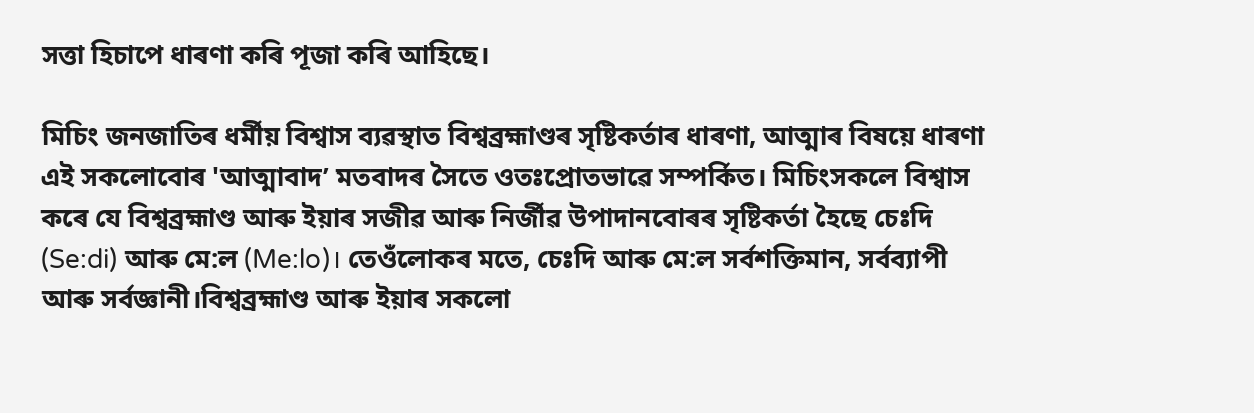সত্তা হিচাপে ধাৰণা কৰি পূজা কৰি আহিছে।

মিচিং জনজাতিৰ ধৰ্মীয় বিশ্বাস ব্যৱস্থাত বিশ্বব্ৰহ্মাণ্ডৰ সৃষ্টিকৰ্তাৰ ধাৰণা, আত্মাৰ বিষয়ে ধাৰণা এই সকলোবোৰ 'আত্মাবাদ’ মতবাদৰ সৈতে ওতঃপ্ৰোতভাৱে সম্পৰ্কিত। মিচিংসকলে বিশ্বাস কৰে যে বিশ্বব্ৰহ্মাণ্ড আৰু ইয়াৰ সজীৱ আৰু নিৰ্জীৱ উপাদানবোৰৰ সৃষ্টিকৰ্তা হৈছে চেঃদি (Se:di) আৰু মে:ল (Me:lo)। তেওঁলোকৰ মতে, চেঃদি আৰু মে:ল সৰ্বশক্তিমান, সৰ্বব্যাপী আৰু সৰ্বজ্ঞানী।বিশ্বব্ৰহ্মাণ্ড আৰু ইয়াৰ সকলো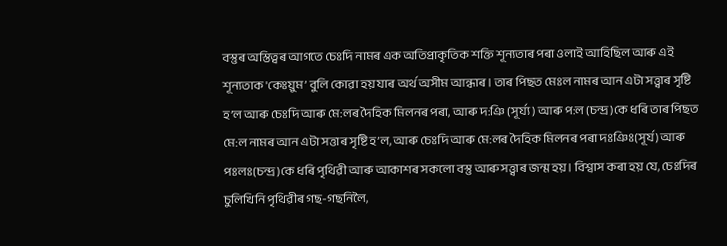বস্তুৰ অস্তিত্বৰ আগতে চেঃদি নামৰ এক অতিপ্ৰাকৃতিক শক্তি শূন্যতাৰ পৰা ওলাই আহিছিল আৰু এই শূন্যতাক 'কেঃয়ুম’ বুলি কোৱা হয় যাৰ অৰ্থ অসীম আন্ধাৰ। তাৰ পিছত মেঃল নামৰ আন এটা সত্ত্বাৰ সৃষ্টি হ’ল আৰু চেঃদি আৰু মে:লৰ দৈহিক মিলনৰ পৰা, আৰু দ:ঞি (সূৰ্য্য) আৰু প:ল (চন্দ্ৰ)কে ধৰি তাৰ পিছত মে:ল নামৰ আন এটা সত্তাৰ সৃষ্টি হ’ল, আৰু চেঃদি আৰু মে:লৰ দৈহিক মিলনৰ পৰা দঃঞিঃ(সূৰ্য) আৰু পঃলঃ(চন্দ্ৰ)কে ধৰি পৃথিৱী আৰু আকাশৰ সকলো বস্তু আৰু সত্ত্বাৰ জন্ম হয়। বিশ্বাস কৰা হয় যে, চেঃদিৰ চুলিখিনি পৃথিৱীৰ গছ-গছনিলৈ,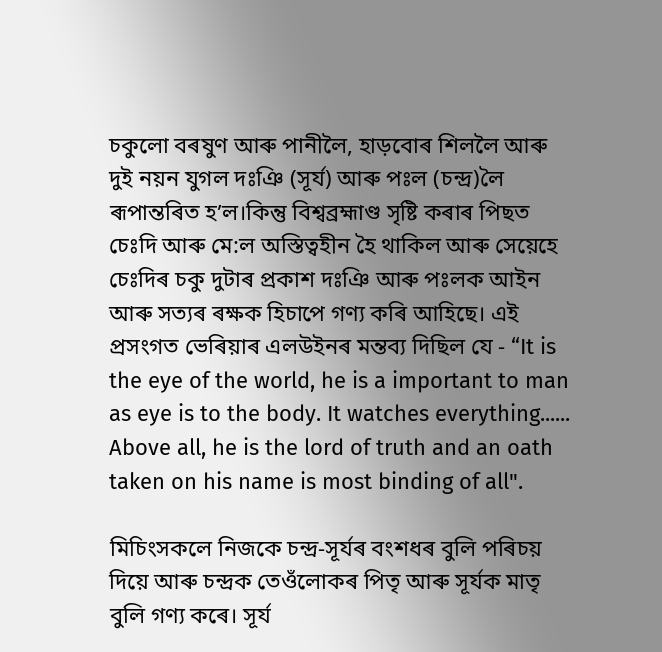চকুলো বৰষুণ আৰু পানীলৈ, হাড়বোৰ শিললৈ আৰু দুই নয়ন যুগল দঃঞি (সূৰ্য) আৰু পঃল (চন্দ্ৰ)লৈ ৰূপান্তৰিত হ’ল।কিন্তু বিশ্বব্ৰহ্মাণ্ড সৃষ্টি কৰাৰ পিছত চেঃদি আৰু মে:ল অস্তিত্বহীন হৈ থাকিল আৰু সেয়েহে চেঃদিৰ চকু দুটাৰ প্ৰকাশ দঃঞি আৰু পঃলক আইন আৰু সত্যৰ ৰক্ষক হিচাপে গণ্য কৰি আহিছে। এই প্ৰসংগত ভেৰিয়াৰ এলউইনৰ মন্তব্য দিছিল যে - “It is the eye of the world, he is a important to man as eye is to the body. It watches everything...... Above all, he is the lord of truth and an oath taken on his name is most binding of all".

মিচিংসকলে নিজকে চন্দ্ৰ-সূৰ্যৰ বংশধৰ বুলি পৰিচয় দিয়ে আৰু চন্দ্ৰক তেওঁলোকৰ পিতৃ আৰু সূৰ্যক মাতৃ বুলি গণ্য কৰে। সূৰ্য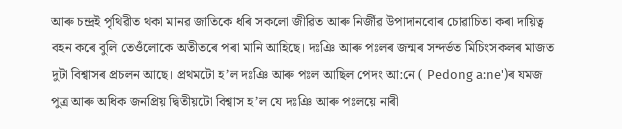আৰু চন্দ্ৰই পৃথিৱীত থকা মানৱ জাতিকে ধৰি সকলো জীৱিত আৰু নিৰ্জীৱ উপাদানবোৰ চোৱাচিতা কৰা দায়িত্ব বহন কৰে বুলি তেওঁলোকে অতীতৰে পৰা মানি আহিছে। দঃঞি আৰু পঃলৰ জন্মৰ সন্দৰ্ভত মিচিংসকলৰ মাজত দুটা বিশ্বাসৰ প্ৰচলন আছে। প্ৰথমটো হ’ল দঃঞি আৰু পঃল আছিল পেদং আ:নে ( Pedong a:ne')ৰ যমজ পুত্ৰ আৰু অধিক জনপ্ৰিয় দ্বিতীয়টো বিশ্বাস হ’ল যে দঃঞি আৰু পঃলয়ে নাৰী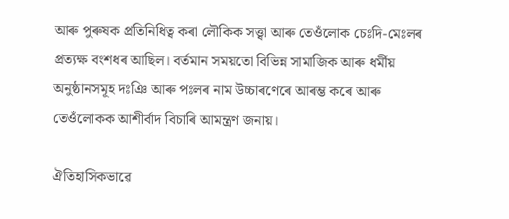আৰু পুৰুষক প্ৰতিনিধিত্ব কৰা লৌকিক সত্ত্বা আৰু তেওঁলোক চেঃদি-মেঃলৰ প্ৰত্যক্ষ বংশধৰ আছিল। বৰ্তমান সময়তো বিভিন্ন সামাজিক আৰু ধৰ্মীয় অনুষ্ঠানসমূহ দঃঞি আৰু পঃলৰ নাম উচ্চাৰণেৰে আৰম্ভ কৰে আৰু তেওঁলোকক আশীৰ্বাদ বিচাৰি আমন্ত্ৰণ জনায়।

ঐতিহাসিকভাৱে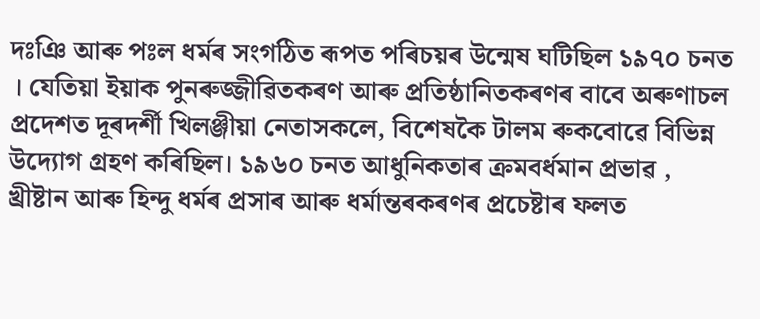দঃঞি আৰু পঃল ধৰ্মৰ সংগঠিত ৰূপত পৰিচয়ৰ উন্মেষ ঘটিছিল ১৯৭০ চনত । যেতিয়া ইয়াক পুনৰুজ্জীৱিতকৰণ আৰু প্ৰতিষ্ঠানিতকৰণৰ বাবে অৰুণাচল প্ৰদেশত দূৰদৰ্শী খিলঞ্জীয়া নেতাসকলে, বিশেষকৈ টালম ৰুকবোৱে বিভিন্ন উদ্যোগ গ্ৰহণ কৰিছিল। ১৯৬০ চনত আধুনিকতাৰ ক্ৰমবৰ্ধমান প্ৰভাৱ , খ্ৰীষ্টান আৰু হিন্দু ধৰ্মৰ প্ৰসাৰ আৰু ধৰ্মান্তৰকৰণৰ প্ৰচেষ্টাৰ ফলত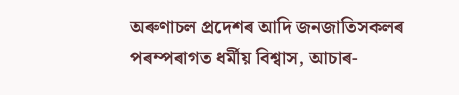অৰুণাচল প্ৰদেশৰ আদি জনজাতিসকলৰ  পৰম্পৰাগত ধৰ্মীয় বিশ্বাস, আচাৰ-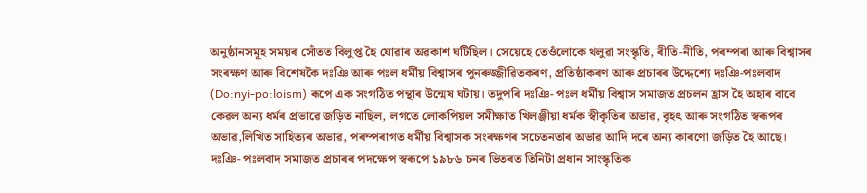অনুষ্ঠানসমূহ সময়ৰ সোঁতত বিলুপ্ত হৈ যোৱাৰ অৱকাশ ঘটিছিল। সেয়েহে তেওঁলোকে থলুৱা সংস্কৃতি, ৰীতি-নীতি, পৰম্পৰা আৰু বিশ্বাসৰ সংৰক্ষণ আৰু বিশেষকৈ দঃঞি আৰু পঃল ধৰ্মীয় বিশ্বাসৰ পুনৰুজ্জীৱিতকৰণ, প্ৰতিষ্ঠাকৰণ আৰু প্ৰচাৰৰ উদ্দেশ্যে দঃঞি-পঃলবাদ (Do:nyi-po:loism) ৰূপে এক সংগঠিত পন্থাৰ উন্মেষ ঘটায়। তদুপৰি দঃঞি- পঃল ধৰ্মীয় বিশ্বাস সমাজত প্ৰচলন হ্ৰাস হৈ অহাৰ বাবে কেৱল অন্য ধৰ্মৰ প্ৰভাৱে জড়িত নাছিল, লগতে লোকপিয়ল সমীক্ষাত খিলঞ্জীয়া ধৰ্মক স্বীকৃতিৰ অভাৱ, বৃহৎ আৰু সংগঠিত স্বৰূপৰ অভাৱ,লিখিত সাহিত্যৰ অভাৱ, পৰম্পৰাগত ধৰ্মীয় বিশ্বাসক সংৰক্ষণৰ সচেতনতাৰ অভাৱ আদি দৰে অন্য কাৰণো জড়িত হৈ আছে। দঃঞি- পঃলবাদ সমাজত প্ৰচাৰৰ পদক্ষেপ স্বৰূপে ১৯৮৬ চনৰ ভিতৰত তিনিটা প্ৰধান সাংস্কৃতিক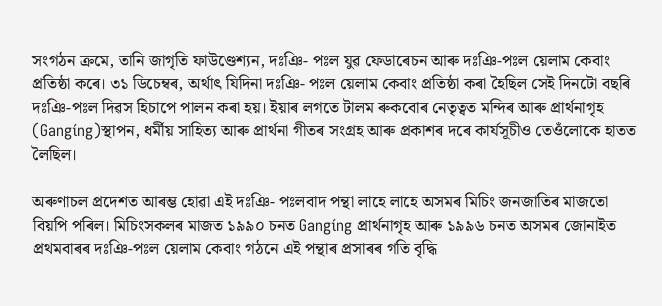সংগঠন ক্ৰমে, তানি জাগৃতি ফাউণ্ডেশ্যন, দঃঞি- পঃল যুৱ ফেডাৰেচন আৰু দঃঞি-পঃল য়েলাম কেবাং প্ৰতিষ্ঠা কৰে। ৩১ ডিচেম্বৰ, অৰ্থাৎ যিদিনা দঃঞি- পঃল য়েলাম কেবাং প্ৰতিষ্ঠা কৰা হৈছিল সেই দিনটো বছৰি দঃঞি-পঃল দিৱস হিচাপে পালন কৰা হয়। ইয়াৰ লগতে টালম ৰুকবোৰ নেতৃত্বত মন্দিৰ আৰু প্ৰাৰ্থনাগৃহ (Gangíng)স্থাপন, ধৰ্মীয় সাহিত্য আৰু প্ৰাৰ্থনা গীতৰ সংগ্ৰহ আৰু প্ৰকাশৰ দৰে কাৰ্যসূচীও তেওঁলোকে হাতত লৈছিল।

অৰুণাচল প্ৰদেশত আৰম্ভ হোৱা এই দঃঞি- পঃলবাদ পন্থা লাহে লাহে অসমৰ মিচিং জনজাতিৰ মাজতো বিয়পি পৰিল। মিচিংসকলৰ মাজত ১৯৯০ চনত Gangíng প্ৰাৰ্থনাগৃহ আৰু ১৯৯৬ চনত অসমৰ জোনাইত প্ৰথমবাৰৰ দঃঞি-পঃল য়েলাম কেবাং গঠনে এই পন্থাৰ প্ৰসাৰৰ গতি বৃদ্ধি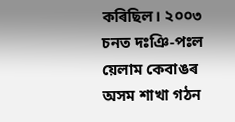কৰিছিল। ২০০৩ চনত দঃঞি-পঃল য়েলাম কেবাঙৰ অসম শাখা গঠন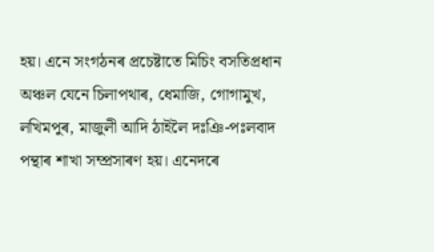হয়। এনে সংগঠনৰ প্ৰচেষ্টাতে মিচিং বসতিপ্ৰধান অঞ্চল যেনে চিলাপথাৰ, ধেমাজি, গোগামুখ, লখিমপুৰ, মাজুলী আদি ঠাইলৈ দঃঞি-পঃলবাদ পন্থাৰ শাখা সম্প্ৰসাৰণ হয়। এনেদৰে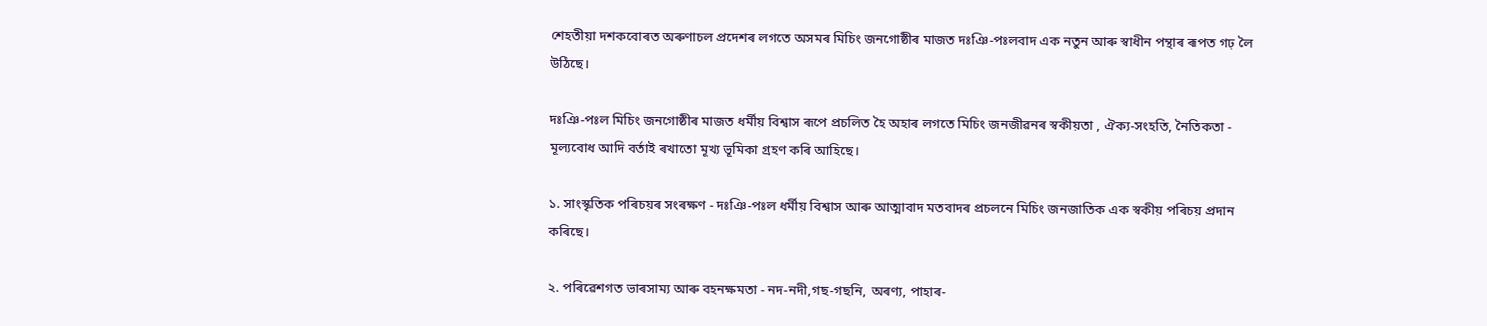শেহতীয়া দশকবোৰত অৰুণাচল প্ৰদেশৰ লগতে অসমৰ মিচিং জনগোষ্ঠীৰ মাজত দঃঞি-পঃলবাদ এক নতুন আৰু স্বাধীন পন্থাৰ ৰূপত গঢ় লৈ উঠিছে।

দঃঞি-পঃল মিচিং জনগোষ্ঠীৰ মাজত ধৰ্মীয় বিশ্বাস ৰূপে প্ৰচলিত হৈ অহাৰ লগতে মিচিং জনজীৱনৰ স্বকীয়তা , ঐক্য-সংহতি, নৈতিকতা - মূল্যবোধ আদি বৰ্তাই ৰখাতো মূখ্য ভূমিকা গ্ৰহণ কৰি আহিছে।

১. সাংস্কৃতিক পৰিচয়ৰ সংৰক্ষণ - দঃঞি-পঃল ধৰ্মীয় বিশ্বাস আৰু আত্মাবাদ মতবাদৰ প্ৰচলনে মিচিং জনজাতিক এক স্বকীয় পৰিচয় প্ৰদান কৰিছে।

২. পৰিৱেশগত ভাৰসাম্য আৰু বহনক্ষমতা - নদ-নদী,গছ-গছনি, অৰণ্য, পাহাৰ-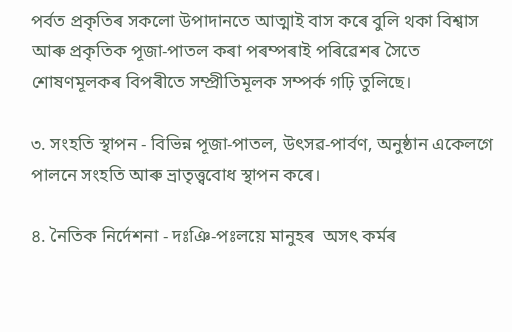পৰ্বত প্ৰকৃতিৰ সকলো উপাদানতে আত্মাই বাস কৰে বুলি থকা বিশ্বাস আৰু প্ৰকৃতিক পূজা-পাতল কৰা পৰম্পৰাই পৰিৱেশৰ সৈতে শোষণমূলকৰ বিপৰীতে সম্প্ৰীতিমূলক সম্পৰ্ক গঢ়ি তুলিছে।

৩. সংহতি স্থাপন - বিভিন্ন পূজা-পাতল, উৎসৱ-পাৰ্বণ, অনুষ্ঠান একেলগে পালনে সংহতি আৰু ভ্ৰাতৃত্ত্ববোধ স্থাপন কৰে।

৪. নৈতিক নিৰ্দেশনা - দঃঞি-পঃলয়ে মানুহৰ  অসৎ কৰ্মৰ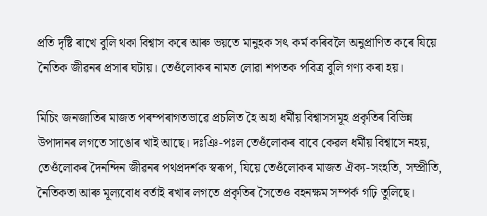প্ৰতি দৃষ্টি ৰাখে বুলি থকা বিশ্বাস কৰে আৰু ভয়তে মানুহক সৎ কৰ্ম কৰিবলৈ অনুপ্ৰাণিত কৰে যিয়ে নৈতিক জীৱনৰ প্ৰসাৰ ঘটায়। তেওঁলোকৰ নামত লোৱা শপতক পবিত্ৰ বুলি গণ্য কৰা হয়।

মিচিং জনজাতিৰ মাজত পৰম্পৰাগতভাৱে প্ৰচলিত হৈ অহা ধৰ্মীয় বিশ্বাসসমূহ প্ৰকৃতিৰ বিভিন্ন উপাদানৰ লগতে সাঙোৰ খাই আছে। দঃঞি-পঃল তেওঁলোকৰ বাবে কেৱল ধৰ্মীয় বিশ্বাসে নহয়, তেওঁলোকৰ দৈনন্দিন জীৱনৰ পথপ্ৰদৰ্শক স্বৰূপ, যিয়ে তেওঁলোকৰ মাজত ঐক্য-সংহতি, সম্প্ৰীতি, নৈতিকতা আৰু মূল্যবোধ বৰ্তাই ৰখাৰ লগতে প্ৰকৃতিৰ সৈতেও বহনক্ষম সম্পৰ্ক গঢ়ি তুলিছে।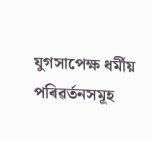যুগসাপেক্ষ ধৰ্মীয় পৰিৱৰ্তনসমূহ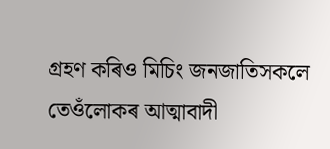গ্ৰহণ কৰিও মিচিং জনজাতিসকলে তেওঁলোকৰ আত্মাবাদী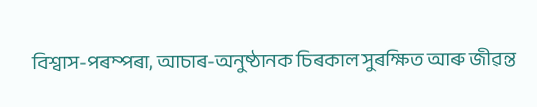বিশ্বাস-পৰম্পৰা, আচাৰ-অনুষ্ঠানক চিৰকাল সুৰক্ষিত আৰু জীৱন্ত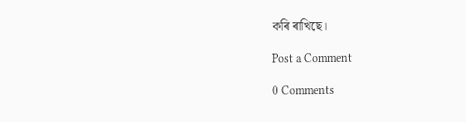কৰি ৰাখিছে।

Post a Comment

0 Comments